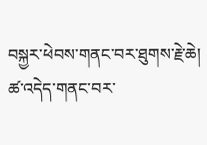བསྐྱར་ཕེབས་གནང་བར་ཐུགས་རྗེ་ཆེ། ཚ་འདེད་གནང་བར་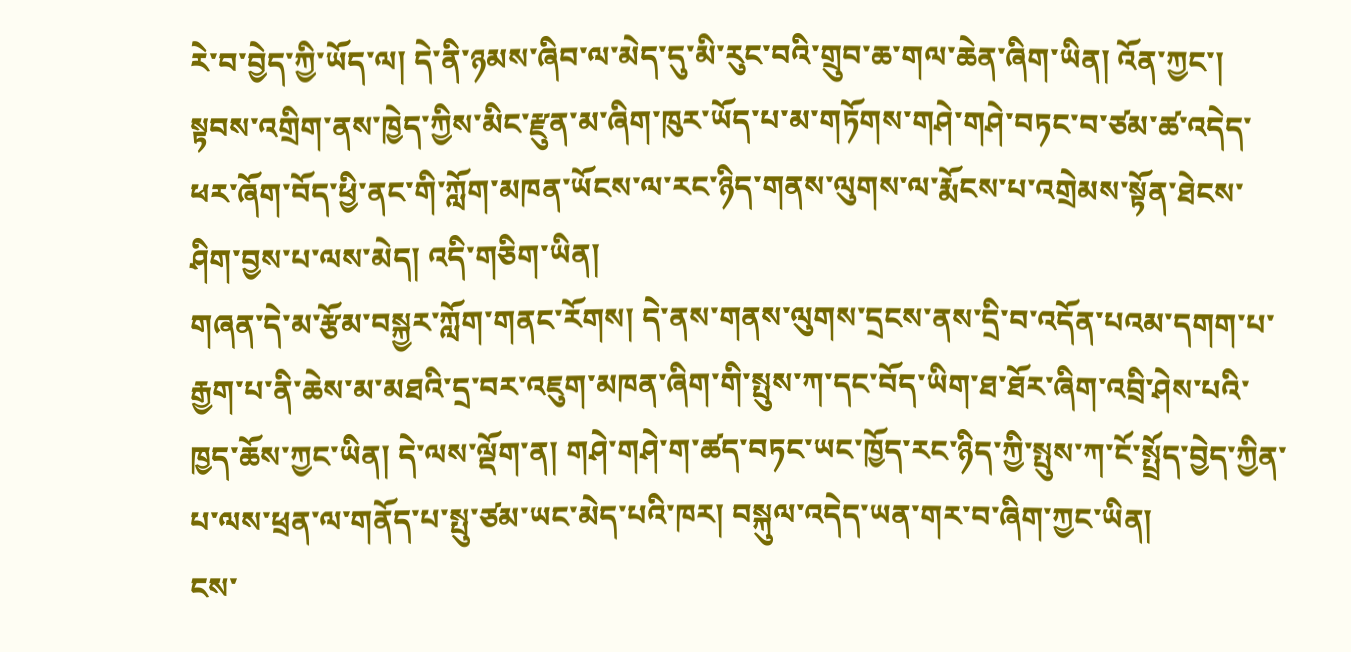རེ་བ་བྱེད་ཀྱི་ཡོད་ལ། དེ་ནི་ཉམས་ཞིབ་ལ་མེད་དུ་མི་རུང་བའི་གྲུབ་ཆ་གལ་ཆེན་ཞིག་ཡིན། འོན་ཀྱང་། སྟབས་འགྲིག་ནས་ཁྱེད་ཀྱིས་མིང་རྫུན་མ་ཞིག་ཁུར་ཡོད་པ་མ་གཏོགས་གཤེ་གཤེ་བཏང་བ་ཙམ་ཚ་འདེད་ཕར་ཞོག་བོད་ཕྱི་ནང་གི་ཀློག་མཁན་ཡོངས་ལ་རང་ཉིད་གནས་ལུགས་ལ་རྨོངས་པ་འགྲེམས་སྟོན་ཐེངས་ཤིག་བྱས་པ་ལས་མེད། འདི་གཅིག་ཡིན།
གཞན་དེ་མ་རྩོམ་བསྐྱར་ཀློག་གནང་རོགས། དེ་ནས་གནས་ལུགས་དྲངས་ནས་དྲི་བ་འདོན་པའམ་དགག་པ་རྒྱག་པ་ནི་ཆེས་མ་མཐའི་དྲ་བར་འཇུག་མཁན་ཞིག་གི་སྤུས་ཀ་དང་བོད་ཡིག་ཐ་ཐོར་ཞིག་འབྲི་ཤེས་པའི་ཁྱད་ཆོས་ཀྱང་ཡིན། དེ་ལས་ལྡོག་ན། གཤེ་གཤེ་ག་ཚད་བཏང་ཡང་ཁྱོད་རང་ཉིད་ཀྱི་སྤུས་ཀ་ངོ་སྤྲོད་བྱེད་ཀྱིན་པ་ལས་ཕྲན་ལ་གནོད་པ་སྤུ་ཙམ་ཡང་མེད་པའི་ཁར། བསྐུལ་འདེད་ཡན་གར་བ་ཞིག་ཀྱང་ཡིན།
ངས་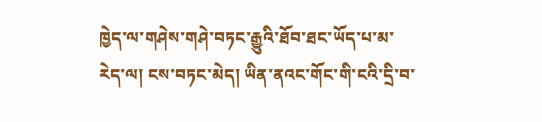ཁྱེད་ལ་གཤེས་གཤེ་བཏང་རྒྱུའི་ཐོབ་ཐང་ཡོད་པ་མ་རེད་ལ། ངས་བཏང་མེད། ཡིན་ནའང་གོང་གི་ངའི་དྲི་བ་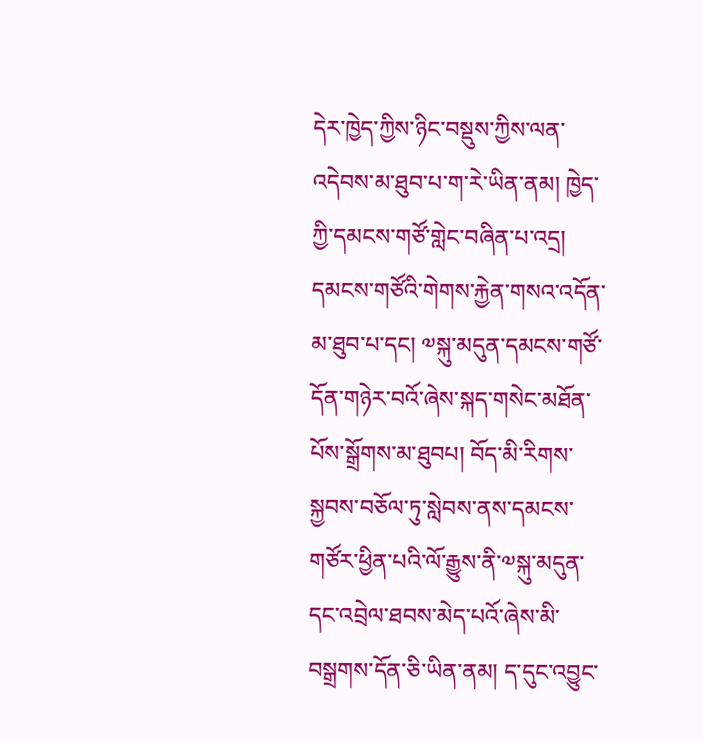དེར་ཁྱེད་ཀྱིས་ཉིང་བསྡུས་ཀྱིས་ལན་འདེབས་མ་ཐུབ་པ་ག་རེ་ཡིན་ནམ། ཁྱེད་ཀྱི་དམངས་གཙོ་གླེང་བཞིན་པ་འདྲ། དམངས་གཙོའི་གེགས་རྐྱེན་གསའ་འདོན་མ་ཐུབ་པ་དང། ༧སྐུ་མདུན་དམངས་གཙོ་དོན་གཉེར་བའོ་ཞེས་སྐད་གསེང་མཐོན་པོས་སྒྲོགས་མ་ཐུབཔ། བོད་མི་རིགས་སྐྱབས་བཅོལ་ཏུ་སླེབས་ནས་དམངས་གཙོར་ཕྱིན་པའི་ལོ་རྒྱུས་ནི་༧སྐུ་མདུན་དང་འབྲེལ་ཐབས་མེད་པའོ་ཞེས་མི་བསྒྲགས་དོན་ཅི་ཡིན་ནམ། ད་དུང་འབྱུང་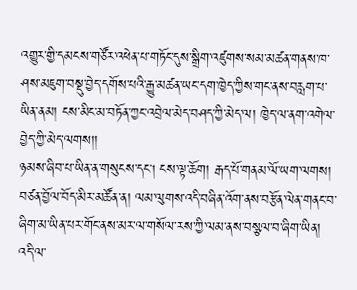འགྱུར་གྱི་དམངས་གཙོར་འཕེན་པ་གཏོང་དུས་སྒྲིག་འཛུགས་སམ་མཚན་གནས་ཁ་ཤས་མཇུག་བསྡུ་བྱེད་དགོས་པའི་རྒྱུ་མཚན་ཡང་དག་ཁྱེད་ཀྱིས་གང་ནས་བརླག་པ་ཡིན་ནམ། ངས་མིང་མ་བཏོན་ཀྱང་འབྲེལ་མེད་བཤད་ཀྱི་མེད་ལ། ཁྱེད་ལ་ནག་འགེལ་བྱེད་ཀྱི་མེད་ལགས།།
ཉམས་ཞིབ་པ་ཡིན་ན་གསུངས་དང། ངས་ལྟ་ཆོག། རྒད་པོ་གནམ་ལོ་ཡག་ལགས།
བཙན་བྱོལ་བོད་མིར་མཚོན་ན། ལམ་ལུགས་འདི་བཞིན་འོག་ནས་བརྩོན་ལེན་གནང་བ་ཞིག་མ་ཡིན་པར་གོང་ནས་མར་ལ་གསོལ་རས་ཀྱི་ལམ་ནས་བསྩལ་བ་ཞིག་ཡིན། འདི་ལ་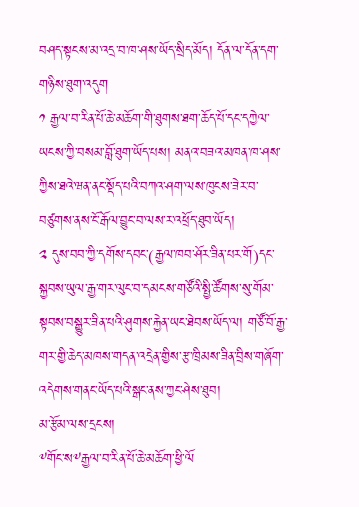བཤད་སྟངས་མ་འདྲ་བ་ཁ་ཤས་ཡོད་སྲིད་མོད། དོན་ལ་དོན་དག་གཉིས་ཐུག་འདུག
༡ རྒྱལ་བ་རིན་པོ་ཆེ་མཆོག་གི་ཐུགས་ཐག་ཆོད་པོ་དང་དཀྱེལ་ཡངས་ཀྱི་བསམ་བློ་ཐུག་ཡོད་པས། མནའ་བཟའ་མཁན་ཁ་ཤས་ཀྱིས་ཐའེ་ཝན་ནང་སྡོད་པའི་བཀའ་ཤག་ལས་ཁུངས་ཟེར་བ་བཙུགས་ནས་ངོ་རྒོལ་བྱུང་བ་ལས་ར་འཕྲོད་ཐུབ་ཡོད།
༢ དུས་བབ་ཀྱི་དགོས་དབང་(རྒྱལ་ཁབ་ཤོར་ཟིན་པར་གོ)དང་སྐྱབས་ཡུལ་རྒྱ་གར་ལུང་བ་དམངས་གཙོའི་སྤྱི་ཚོགས་སུ་གོམ་སྟབས་བསྒྱུར་ཟིན་པའི་ཤུགས་རྐྱེན་ཡང་ཐེབས་ཡོད་ལ། གཙོ་བོ་རྒྱ་གར་གྱི་ཆེད་མཁས་གདན་འདྲེན་གྱིས་རྩ་ཁྲིམས་ཟིན་བྲིས་གཞོག་འདེགས་གནང་ཡོད་པའི་སྒང་ནས་ཀྱང་ཤེས་ཐུབ།
མ་རྩོམ་ལས་དྲངས།
༸གོང་ས༸རྒྱལ་བ་རིན་པོ་ཆེ་མཆོག་ཕྱི་ལོ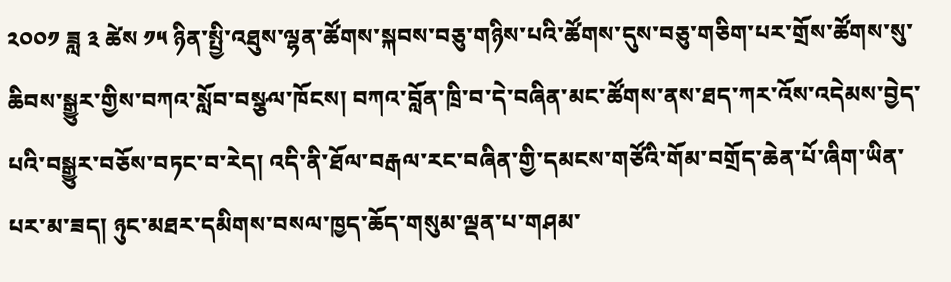༢༠༠༡ ཟླ ༣ ཚེས ༡༥ ཉིན་སྤྱི་འཐུས་ལྷན་ཚོགས་སྐབས་བཅུ་གཉིས་པའི་ཚོགས་དུས་བཅུ་གཅིག་པར་གྲོས་ཚོགས་སུ་ཆིབས་སྒྱུར་གྱིས་བཀའ་སློབ་བསྩལ་ཁོངས། བཀའ་བློན་ཁྲི་བ་དེ་བཞིན་མང་ཚོགས་ནས་ཐད་ཀར་འོས་འདེམས་བྱེད་པའི་བསྒྱུར་བཅོས་བཏང་བ་རེད། འདི་ནི་ཐོལ་བརྒལ་རང་བཞིན་གྱི་དམངས་གཙོའི་གོམ་བགྲོད་ཆེན་པོ་ཞིག་ཡིན་པར་མ་ཟད། ཉུང་མཐར་དམིགས་བསལ་ཁྱད་ཆོད་གསུམ་ལྡན་པ་གཤམ་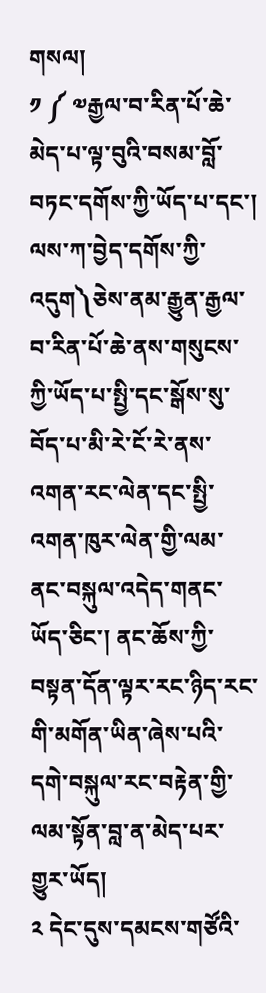གསལ།
༡ ༼ ༧རྒྱལ་བ་རིན་པོ་ཆེ་མེད་པ་ལྟ་བུའི་བསམ་བློ་བཏང་དགོས་ཀྱི་ཡོད་པ་དང་། ལས་ཀ་བྱེད་དགོས་ཀྱི་འདུག༽ཅེས་ནམ་རྒྱུན་རྒྱལ་བ་རིན་པོ་ཆེ་ནས་གསུངས་ཀྱི་ཡོད་པ་སྤྱི་དང་སྒོས་སུ་བོད་པ་མི་རེ་ངོ་རེ་ནས་འགན་རང་ལེན་དང་སྤྱི་འགན་ཁུར་ལེན་གྱི་ལམ་ནང་བསྐུལ་འདེད་གནང་ཡོད་ཅིང་། ནང་ཆོས་ཀྱི་བསྟན་དོན་ལྟར་རང་ཉིད་རང་གི་མགོན་ཡིན་ཞེས་པའི་དགེ་བསྐུལ་རང་བརྟེན་གྱི་ལམ་སྟོན་བླ་ན་མེད་པར་གྱུར་ཡོད།
༢ དེང་དུས་དམངས་གཙོའི་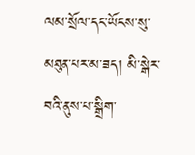ལམ་སྲོལ་དང་ཡོངས་སུ་མཐུན་པར་མ་ཟད། མི་སྒེར་བའི་ནུས་པ་སྒྲིག་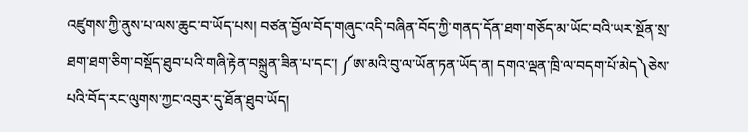འཛུགས་ཀྱི་ནུས་པ་ལས་ཆུང་བ་ཡོད་པས། བཙན་བྱོལ་བོད་གཞུང་འདི་བཞིན་བོད་ཀྱི་གནད་དོན་ཐག་གཅོད་མ་ཡོང་བའི་ཡར་སྔོན་སྲ་ཐག་ཐག་ཅིག་བསྡོད་ཐུབ་པའི་གཞི་རྟེན་བསྐྲུན་ཟིན་པ་དང་། ༼ཨ་མའི་བུ་ལ་ཡོན་ཏན་ཡོད་ན། དགའ་ལྡན་ཁྲི་ལ་བདག་པོ་མེད༽ཅེས་པའི་བོད་རང་ལུགས་ཀྱང་འབུར་དུ་ཐོན་ཐུབ་ཡོད།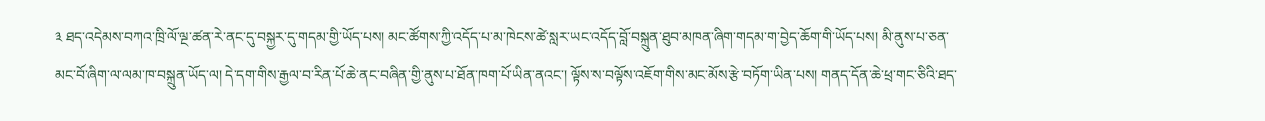༣ ཐད་འདེམས་བཀའ་ཁྲི་ལོ་ལྔ་ཚན་རེ་ནང་དུ་བསྐྱར་དུ་གདམ་གྱི་ཡོད་པས། མང་ཚོགས་ཀྱི་འདོད་པ་མ་ཁེངས་ཚེ་སླར་ཡང་འདོད་བློ་བསྐྲུན་ཐུབ་མཁན་ཞིག་གདམ་ག་བྱེད་ཆོག་གི་ཡོད་པས། མི་ནུས་པ་ཅན་མང་བོ་ཞིག་ལ་ལམ་ཁ་བསྐྲུན་ཡོད་ལ། དེ་དག་གིས་རྒྱལ་བ་རིན་པོ་ཆེ་ནང་བཞིན་གྱི་ནུས་པ་ཐོན་ཁག་པོ་ཡིན་ནའང་། ལྟོས་ས་བལྟོས་འཇོག་གིས་མང་མོས་རྩེ་བཏོག་ཡིན་པས། གནད་དོན་ཆེ་ཕྲ་གང་ཅིའི་ཐད་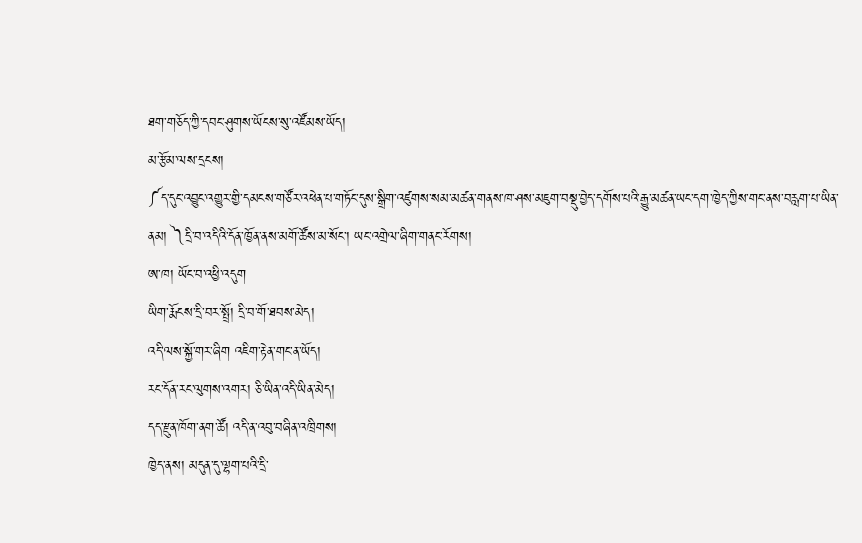ཐག་གཅོད་ཀྱི་དབང་ཤུགས་ཡོངས་སུ་འཛོམས་ཡོད།
མ་རྩོམ་ལས་དྲངས།
༼ད་དུང་འབྱུང་འགྱུར་གྱི་དམངས་གཙོར་འཕེན་པ་གཏོང་དུས་སྒྲིག་འཛུགས་སམ་མཚན་གནས་ཁ་ཤས་མཇུག་བསྡུ་བྱེད་དགོས་པའི་རྒྱུ་མཚན་ཡང་དག་ཁྱེད་ཀྱིས་གང་ནས་བརླག་པ་ཡིན་ནམ། ༽དྲི་བ་འདིའི་དོན་ཁྱོན་ནས་མགོ་ཚོས་མ་སོང་། ཡང་འགྲེལ་ཞིག་གནང་རོགས།
ཨ་ཁ། ཡོང་བ་འཕྱི་འདུག
ཡིག་རྨོངས་དྲི་བར་སྤྲོ། དྲི་བ་གོ་ཐབས་མེད།
འདི་ལས་སྐྱོ་གར་ཞིག འཇིག་རྟེན་གང་ན་ཡོད།
རང་དོན་རང་ལུགས་འགར། ཅི་ཡིན་འདི་ཡིན་མེད།
དད་རྫུན་ཁོག་ནག་ཚོ། འདི་ན་འབུ་བཞིན་འཁྲིགས།
ཁྱེད་ནས། མདུན་དུ་ལྷག་པའི་དྲི་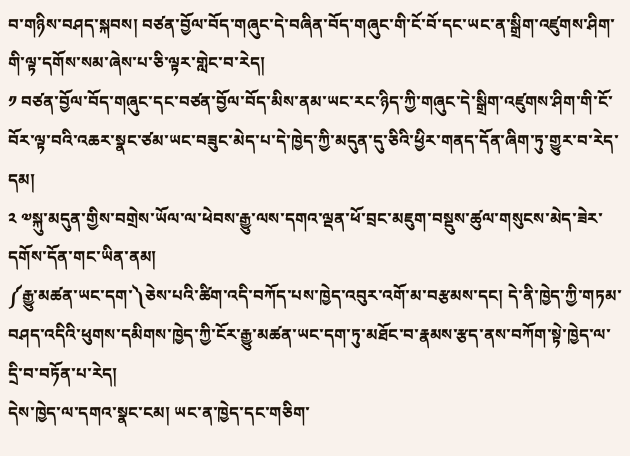བ་གཉིས་བཤད་སྐབས། བཙན་བྱོལ་བོད་གཞུང་དེ་བཞིན་བོད་གཞུང་གི་ངོ་བོ་དང་ཡང་ན་སྒྲིག་འཛུགས་ཤིག་གི་ལྟ་དགོས་སམ་ཞེས་པ་ཅི་ལྟར་གླེང་བ་རེད།
༡ བཙན་བྱོལ་བོད་གཞུང་དང་བཙན་བྱོལ་བོད་མིས་ནམ་ཡང་རང་ཉིད་ཀྱི་གཞུང་དེ་སྒྲིག་འཛུགས་ཤིག་གི་ངོ་བོར་ལྟ་བའི་འཆར་སྣང་ཙམ་ཡང་བཟུང་མེད་པ་དེ་ཁྱེད་ཀྱི་མདུན་དུ་ཅིའི་ཕྱིར་གནད་དོན་ཞིག་ཏུ་གྱུར་བ་རེད་དམ།
༢ ༧སྐུ་མདུན་གྱིས་བགྲེས་ཡོལ་ལ་ཕེབས་རྒྱུ་ལས་དགའ་ལྡན་ཕོ་བྲང་མཇུག་བསྡུས་ཚུལ་གསུངས་མེད་ཟེར་དགོས་དོན་གང་ཡིན་ནམ།
༼རྒྱུ་མཚན་ཡང་དག་༽ཅེས་པའི་ཚིག་འདི་བཀོད་པས་ཁྱེད་འབུར་འགོ་མ་བརྩམས་དང། དེ་ནི་ཁྱེད་ཀྱི་གཏམ་བཤད་འདིའི་ཕུགས་དམིགས་ཁྱེད་ཀྱི་ངོར་རྒྱུ་མཚན་ཡང་དག་ཏུ་མཐོང་བ་རྣམས་རྩད་ནས་བཀོག་སྟེ་ཁྱེད་ལ་དྲི་བ་བཏོན་པ་རེད།
དེས་ཁྱེད་ལ་དགའ་སྣང་ངམ། ཡང་ན་ཁྱེད་དང་གཅིག་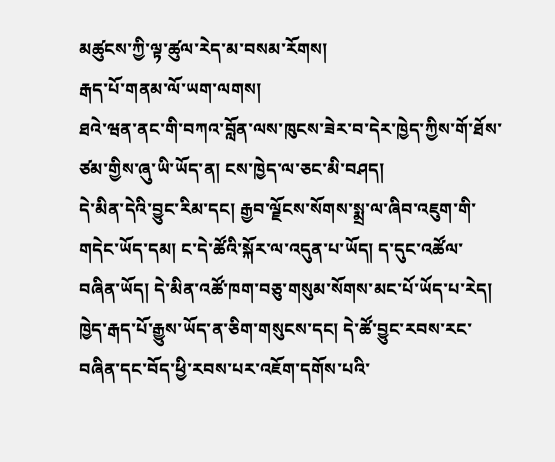མཚུངས་ཀྱི་ལྟ་ཚུལ་རེད་མ་བསམ་རོགས།
རྒད་པོ་གནམ་ལོ་ཡག་ལགས།
ཐའེ་ཝན་ནང་གི་བཀའ་བློན་ལས་ཁུངས་ཟེར་བ་དེར་ཁྱེད་ཀྱིས་གོ་ཐོས་ཙམ་གྱིས་ཞུ་ཡི་ཡོད་ན། ངས་ཁྱེད་ལ་ཅང་མི་བཤད།
དེ་མིན་དེའི་བྱུང་རིམ་དང། རྒྱབ་ལྗོངས་སོགས་སྨྲ་ལ་ཞིབ་འཇུག་གི་གདེང་ཡོད་དམ། ང་དེ་ཚོའི་སྐོར་ལ་འདུན་པ་ཡོད། ད་དུང་འཚོལ་བཞིན་ཡོད། དེ་མིན་འཚོ་ཁག་བཅུ་གསུམ་སོགས་མང་པོ་ཡོད་པ་རེད།
ཁྱེད་རྒད་པོ་རྒྱུས་ཡོད་ན་ཅིག་གསུངས་དང། དེ་ཚོ་བྱུང་རབས་རང་བཞིན་དང་བོད་ཕྱི་རབས་པར་འཇོག་དགོས་པའི་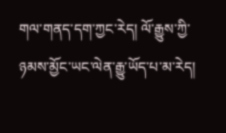གལ་གནད་དག་ཀྱང་རེད། ལོ་རྒྱུས་ཀྱི་ཉམས་མྱོང་ཡང་ལེན་རྒྱུ་ཡོད་པ་མ་རེད།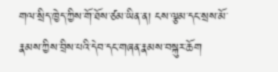གལ་སྲིད་ཁྱེད་ཀྱིས་གོ་ཐོས་ཙམ་ཡིན་ན། ངས་ལྕམ་དང་སྲས་མོ་རྣམས་ཀྱིས་བྲིས་པའི་དེབ་དང་གཞན་རྣམས་བསྐུར་ཆོག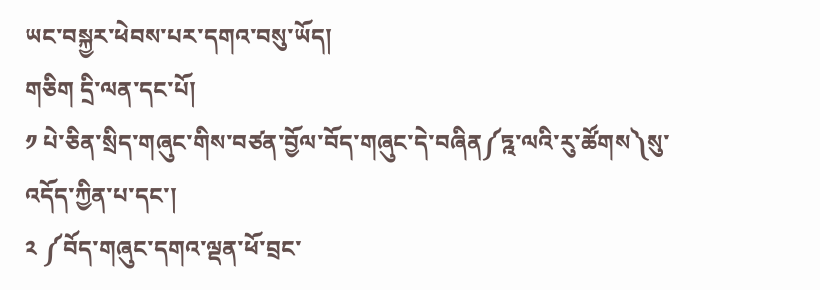ཡང་བསྐྱར་ཕེབས་པར་དགའ་བསུ་ཡོད།
གཅིག དྲི་ལན་དང་པོ།
༡ པེ་ཅིན་སྲིད་གཞུང་གིས་བཙན་བྱོལ་བོད་གཞུང་དེ་བཞིན༼ཏྰ་ལའི་རུ་ཚོགས༽སུ་འདོད་ཀྱིན་པ་དང་།
༢ ༼བོད་གཞུང་དགའ་ལྡན་ཕོ་བྲང་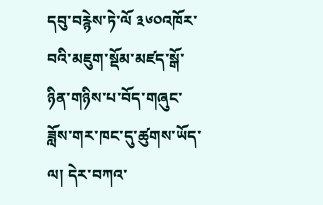དབུ་བརྙེས་ཏེ་ལོ ༣༦༠འཁོར་བའི་མཇུག་སྡོམ་མཛད་སྒོ་ཉིན་གཉིས་པ་བོད་གཞུང་ཟློས་གར་ཁང་དུ་ཚུགས་ཡོད་ལ། དེར་བཀའ་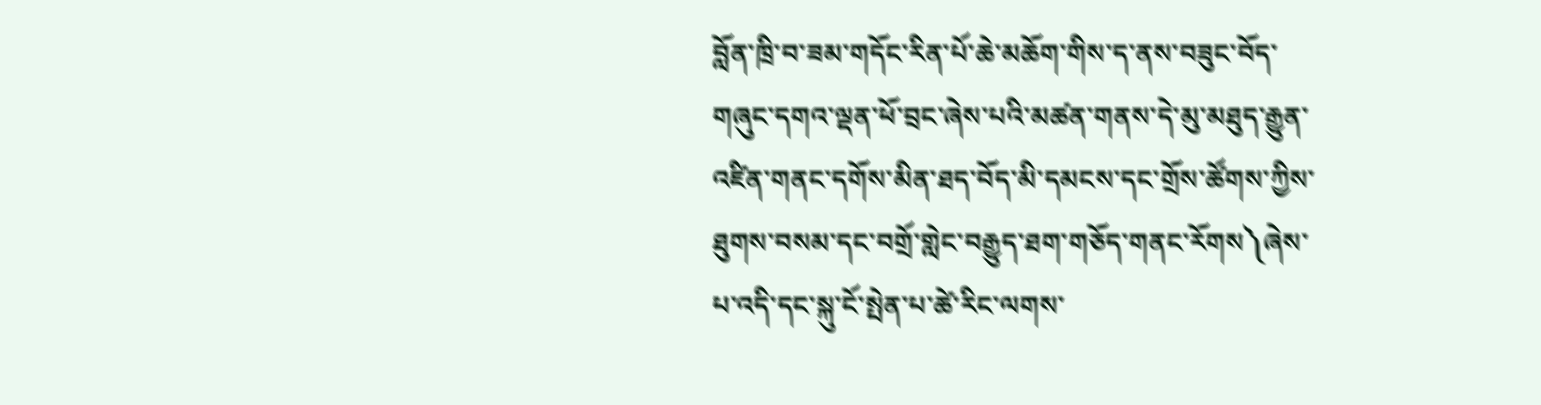བློན་ཁྲི་བ་ཟམ་གདོང་རིན་པོ་ཆེ་མཆོག་གིས་ད་ནས་བཟུང་བོད་གཞུང་དགའ་ལྡན་ཕོ་བྲང་ཞེས་པའི་མཚན་གནས་དེ་མུ་མཐུད་རྒྱུན་འཛིན་གནང་དགོས་མིན་ཐད་བོད་མི་དམངས་དང་གྲོས་ཚོགས་ཀྱིས་ཐུགས་བསམ་དང་བགྲོ་གླེང་བརྒྱུད་ཐག་གཅོད་གནང་རོགས༽ཞེས་པ་འདི་དང་སྐུ་ངོ་སྤེན་པ་ཚེ་རིང་ལགས་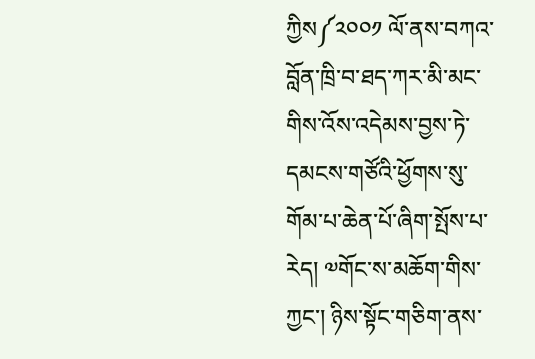ཀྱིས༼༢༠༠༡ ལོ་ནས་བཀའ་བློན་ཁྲི་བ་ཐད་ཀར་མི་མང་གིས་འོས་འདེམས་བྱས་ཏེ་དམངས་གཙོའི་ཕྱོགས་སུ་གོམ་པ་ཆེན་པོ་ཞིག་སྤོས་པ་རེད། ༧གོང་ས་མཆོག་གིས་ཀྱང་། ཉིས་སྟོང་གཅིག་ནས་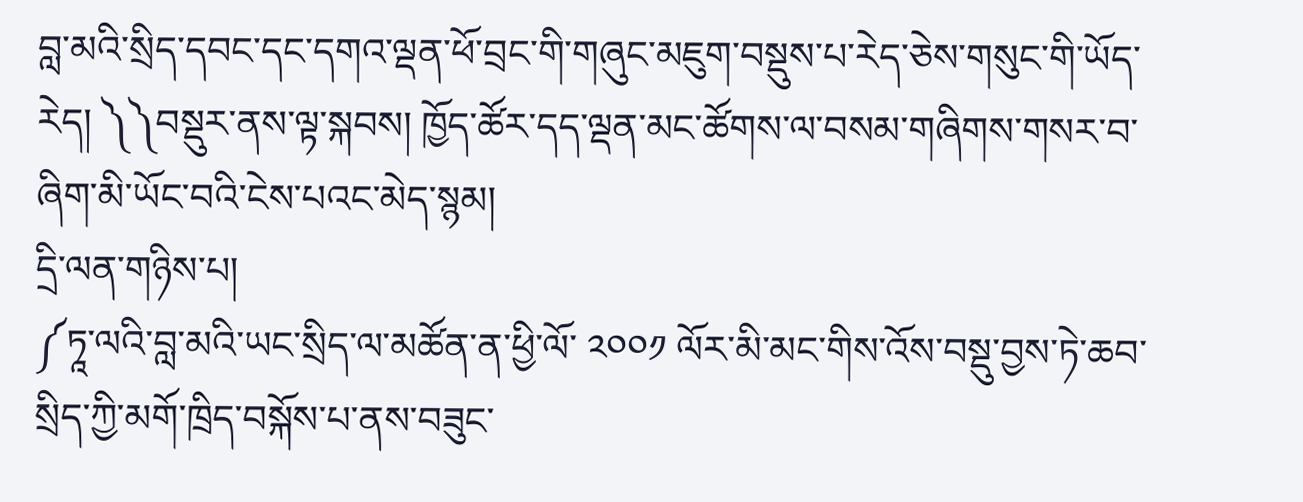བླ་མའི་སྲིད་དབང་དང་དགའ་ལྡན་ཕོ་བྲང་གི་གཞུང་མཇུག་བསྡུས་པ་རེད་ཅེས་གསུང་གི་ཡོད་རེད། ༽༽བསྡུར་ནས་ལྟ་སྐབས། ཁྱོད་ཚོར་དད་ལྡན་མང་ཚོགས་ལ་བསམ་གཞིགས་གསར་བ་ཞིག་མི་ཡོང་བའི་ངེས་པའང་མེད་སྙམ།
དྲི་ལན་གཉིས་པ།
༼ཏཱ་ལའི་བླ་མའི་ཡང་སྲིད་ལ་མཚོན་ན་ཕྱི་ལོ་ ༢༠༠༡ ལོར་མི་མང་གིས་འོས་བསྡུ་བྱས་ཏེ་ཆབ་སྲིད་ཀྱི་མགོ་ཁྲིད་བསྐོས་པ་ནས་བཟུང་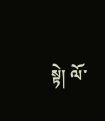སྟེ། ལོ་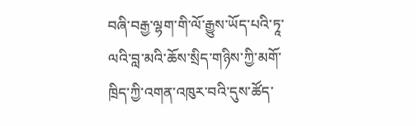བཞི་བརྒྱ་ལྷག་གི་ལོ་རྒྱུས་ཡོད་པའི་ཏཱ་ལའི་བླ་མའི་ཆོས་སྲིད་གཉིས་ཀྱི་མགོ་ཁྲིད་ཀྱི་འགན་འཁུར་བའི་དུས་ཚོད་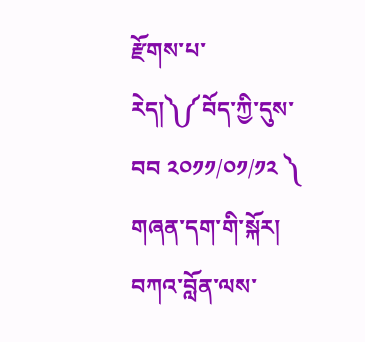རྫོགས་པ་རེད།༽༼བོད་ཀྱི་དུས་བབ ༢༠༡༡/༠༡/༡༢ ༽
གཞན་དག་གི་སྐོར། བཀའ་བློན་ལས་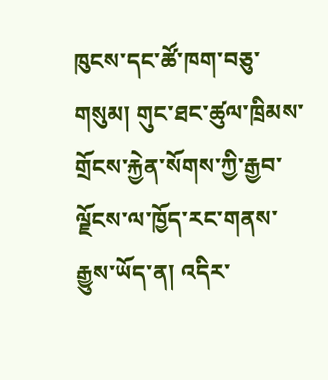ཁུངས་དང་ཚོ་ཁག་བཅུ་གསུམ། གུང་ཐང་ཚུལ་ཁྲིམས་གྲོངས་རྐྱེན་སོགས་ཀྱི་རྒྱབ་ལྗོངས་ལ་ཁྱོད་རང་གནས་རྒྱུས་ཡོད་ན། འདིར་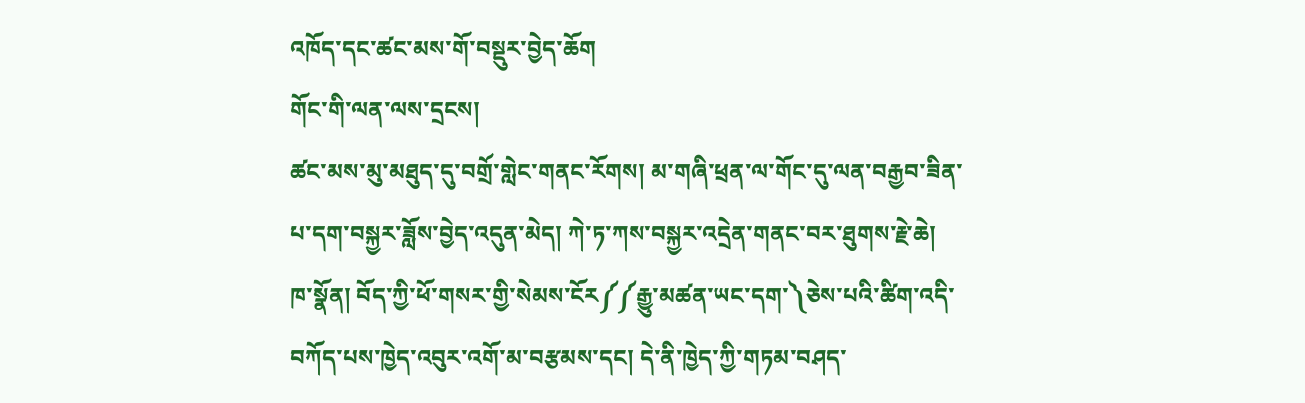འཁོད་དང་ཚང་མས་གོ་བསྡུར་བྱེད་ཆོག
གོང་གི་ལན་ལས་དྲངས།
ཚང་མས་མུ་མཐུད་དུ་བགྲོ་གླེང་གནང་རོགས། མ་གཞི་ཕྲན་ལ་གོང་དུ་ལན་བརྒྱབ་ཟིན་པ་དག་བསྐྱར་ཟློས་བྱེད་འདུན་མེད། ཀེ་ཏ་ཀས་བསྐྱར་འདྲེན་གནང་བར་ཐུགས་རྗེ་ཆེ།
ཁ་སྣོན། བོད་ཀྱི་ཕོ་གསར་གྱི་སེམས་ངོར༼༼རྒྱུ་མཚན་ཡང་དག་༽ཅེས་པའི་ཚིག་འདི་བཀོད་པས་ཁྱེད་འབུར་འགོ་མ་བརྩམས་དང། དེ་ནི་ཁྱེད་ཀྱི་གཏམ་བཤད་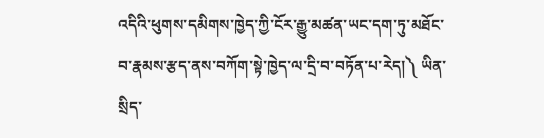འདིའི་ཕུགས་དམིགས་ཁྱེད་ཀྱི་ངོར་རྒྱུ་མཚན་ཡང་དག་ཏུ་མཐོང་བ་རྣམས་རྩད་ནས་བཀོག་སྟེ་ཁྱེད་ལ་དྲི་བ་བཏོན་པ་རེད།༽ ཡིན་སྲིད་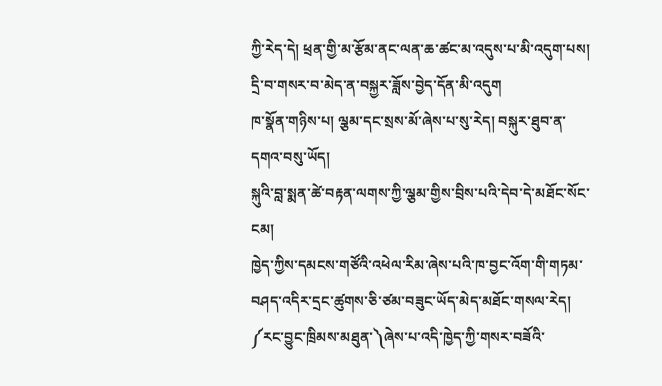ཀྱི་རེད་དེ། ཕྲན་གྱི་མ་རྩོམ་ནང་ལན་ཆ་ཚང་མ་འདུས་པ་མི་འདུག་པས། དྲི་བ་གསར་བ་མེད་ན་བསྐྱར་ཟློས་བྱེད་དོན་མི་འདུག
ཁ་སྣོན་གཉིས་པ། ལྕམ་དང་སྲས་མོ་ཞེས་པ་སུ་རེད། བསྐུར་ཐུབ་ན་དགའ་བསུ་ཡོད།
སྐུའི་བླ་སྨན་ཚེ་བརྟན་ལགས་ཀྱི་ལྕམ་གྱིས་བྲིས་པའི་དེབ་དེ་མཐོང་སོང་ངམ།
ཁྱེད་ཀྱིས་དམངས་གཙོའི་འཕེལ་རིམ་ཞེས་པའི་ཁ་བྱང་འོག་གི་གཏམ་བཤད་འདིར་དྲང་ཚུགས་ཅི་ཙམ་བཟུང་ཡོད་མེད་མཐོང་གསལ་རེད།
༼རང་བྱུང་ཁྲིམས་མཐུན་༽ཞེས་པ་འདི་ཁྱེད་ཀྱི་གསར་བཟོའི་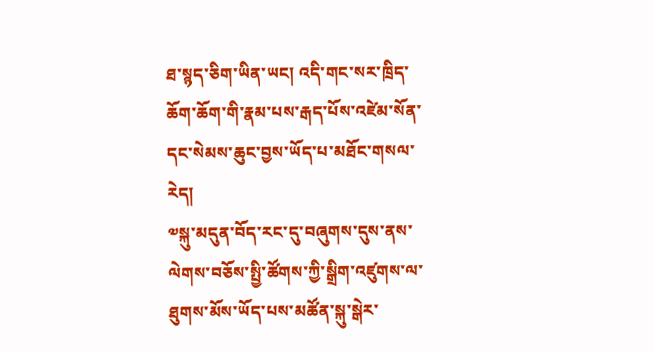ཐ་སྙད་ཅིག་ཡིན་ཡང། འདི་གང་སར་ཁྲིད་ཆོག་ཆོག་གི་རྣམ་པས་རྒད་པོས་འཛེམ་སོན་དང་སེམས་ཆུང་བྱས་ཡོད་པ་མཐོང་གསལ་རེད།
༧སྐུ་མདུན་བོད་རང་དུ་བཞུགས་དུས་ནས་ལེགས་བཅོས་སྤྱི་ཚོགས་ཀྱི་སྒྲིག་འཛུགས་ལ་ཐུགས་མོས་ཡོད་པས་མཚོན་སྐུ་སྒེར་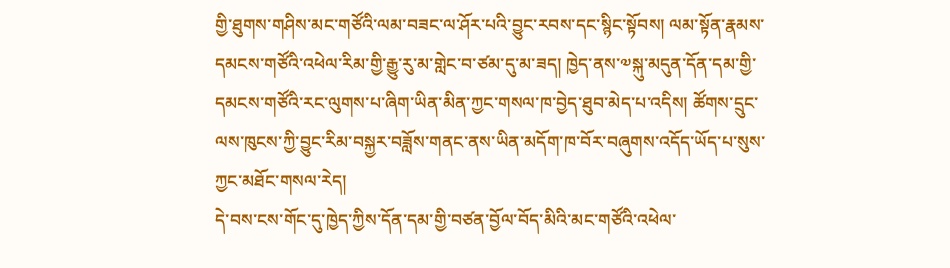གྱི་ཐུགས་གཤིས་མང་གཙོའི་ལམ་བཟང་ལ་ཤོར་པའི་བྱུང་རབས་དང་སྙིང་སྟོབས། ལམ་སྟོན་རྣམས་དམངས་གཙོའི་འཕེལ་རིམ་གྱི་རྒྱུ་རུ་མ་གླེང་བ་ཙམ་དུ་མ་ཟད། ཁྱེད་ནས་༧སྐུ་མདུན་དོན་དམ་གྱི་དམངས་གཙོའི་རང་ལུགས་པ་ཞིག་ཡིན་མིན་ཀྱང་གསལ་ཁ་བྱེད་ཐུབ་མེད་པ་འདིས། ཚོགས་དྲུང་ལས་ཁུངས་ཀྱི་བྱུང་རིམ་བསྐྱར་བཟློས་གནང་ནས་ཡིན་མདོག་ཁ་བོར་བཞུགས་འདོད་ཡོད་པ་སུས་ཀྱང་མཐོང་གསལ་རེད།
དེ་བས་ངས་གོང་དུ་ཁྱེད་ཀྱིས་དོན་དམ་གྱི་བཙན་བྱོལ་བོད་མིའི་མང་གཙོའི་འཕེལ་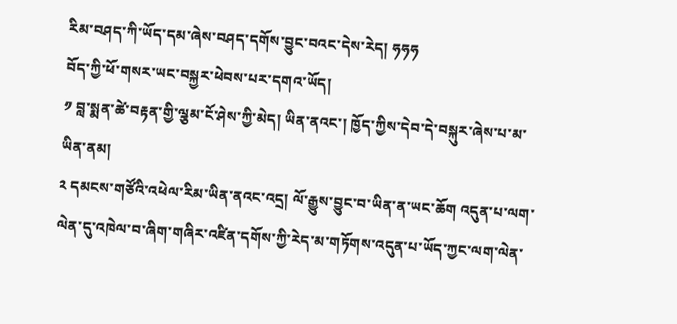རིམ་བཤད་ཀི་ཡོད་དམ་ཞེས་བཤད་དགོས་བྱུང་བའང་དེས་རེད། ཧཧཧ
བོད་ཀྱི་ཕོ་གསར་ཡང་བསྐྱར་ཕེབས་པར་དགའ་ཡོད།
༡ བླ་སྨན་ཚེ་བརྟན་གྱི་ལྕམ་ངོ་ཤེས་ཀྱི་མེད། ཡིན་ནའང་། ཁྱོད་ཀྱིས་དེབ་དེ་བསྐུར་ཞེས་པ་མ་ཡིན་ནམ།
༢ དམངས་གཙོའི་འཕེལ་རིམ་ཡིན་ནའང་འདྲ། ལོ་རྒྱུས་བྱུང་བ་ཡིན་ན་ཡང་ཆོག འདུན་པ་ལག་ལེན་དུ་འཁེལ་བ་ཞིག་གཞིར་འཛིན་དགོས་ཀྱི་རེད་མ་གཏོགས་འདུན་པ་ཡོད་ཀྱང་ལག་ལེན་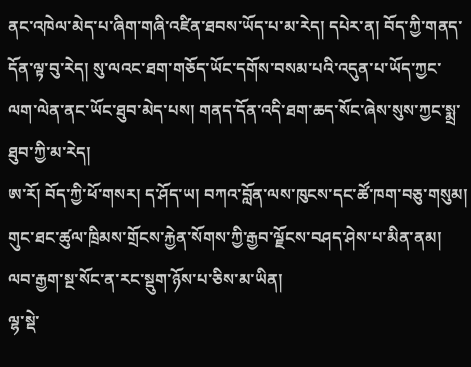ནང་འཁེལ་མེད་པ་ཞིག་གཞི་འཛིན་ཐབས་ཡོད་པ་མ་རེད། དཔེར་ན། བོད་ཀྱི་གནད་དོན་ལྟ་བུ་རེད། སུ་ལའང་ཐག་གཅོད་ཡོང་དགོས་བསམ་པའི་འདུན་པ་ཡོད་ཀྱང་ལག་ལེན་ནང་ཡོང་ཐུབ་མེད་པས། གནད་དོན་འདི་ཐག་ཆད་སོང་ཞེས་སུས་ཀྱང་སྨྲ་ཐུབ་ཀྱི་མ་རེད།
ཨ་རོ། བོད་ཀྱི་ཕོ་གསར། ད་ཤོད་ཡ། བཀའ་བློན་ལས་ཁུངས་དང་ཚོ་ཁག་བཅུ་གསུམ། གུང་ཐང་ཚུལ་ཁྲིམས་གྲོངས་རྐྱེན་སོགས་ཀྱི་རྒྱབ་ལྗོངས་བཤད་ཤེས་པ་མིན་ནམ། ལབ་རྒྱག་སྔ་སོང་ན་རང་སྡུག་ཉོས་པ་ཅིས་མ་ཡིན།
ལྷ་སྡེ་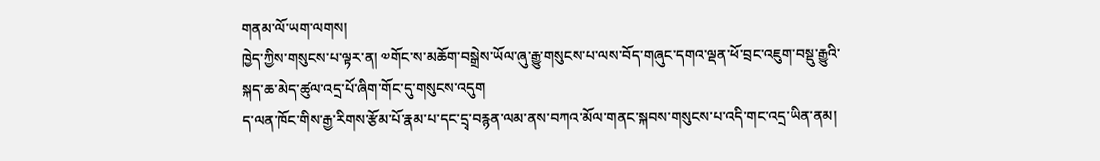གནམ་ལོ་ཡག་ལགས།
ཁྱེད་ཀྱིས་གསུངས་པ་ལྟར་ན། ༧གོང་ས་མཆོག་བསྒྲེས་ཡོལ་ཞུ་རྒྱུ་གསུངས་པ་ལས་བོད་གཞུང་དགའ་ལྡན་ཕོ་བྲང་འཇུག་བསྡུ་རྒྱུའི་སྐད་ཆ་མེད་ཚུལ་འདྲ་པོ་ཞིག་གོང་དུ་གསུངས་འདུག
ད་ལན་ཁོང་གིས་རྒྱ་རིགས་རྩོམ་པོ་རྣམ་པ་དང་དྲྭ་བརྙན་ལམ་ནས་བཀའ་མོལ་གནང་སྐབས་གསུངས་པ་འདི་གང་འདྲ་ཡིན་ནམ།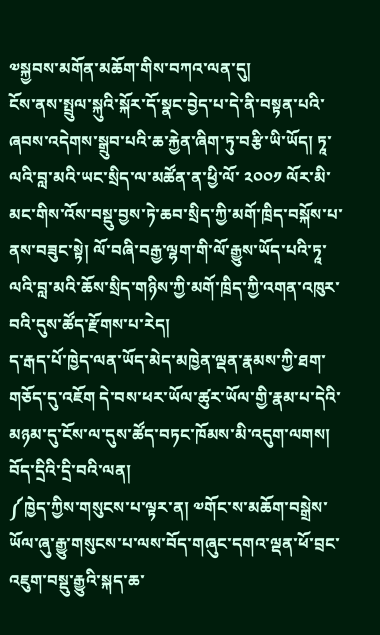༧སྐྱབས་མགོན་མཆོག་གིས་བཀའ་ལན་དུ།
ངོས་ནས་སྤྲུལ་སྐུའི་སྐོར་དོ་སྣང་བྱེད་པ་དེ་ནི་བསྟན་པའི་ཞབས་འདེགས་སྒྲུབ་པའི་ཆ་རྐྱེན་ཞིག་ཏུ་བརྩི་ཡི་ཡོད། ཏཱ་ལའི་བླ་མའི་ཡང་སྲིད་ལ་མཚོན་ན་ཕྱི་ལོ་ ༢༠༠༡ ལོར་མི་མང་གིས་འོས་བསྡུ་བྱས་ཏེ་ཆབ་སྲིད་ཀྱི་མགོ་ཁྲིད་བསྐོས་པ་ནས་བཟུང་སྟེ། ལོ་བཞི་བརྒྱ་ལྷག་གི་ལོ་རྒྱུས་ཡོད་པའི་ཏཱ་ལའི་བླ་མའི་ཆོས་སྲིད་གཉིས་ཀྱི་མགོ་ཁྲིད་ཀྱི་འགན་འཁུར་བའི་དུས་ཚོད་རྫོགས་པ་རེད།
ད་རྒད་པོ་ཁྱེད་ལན་ཡོད་མེད་མཁྱེན་ལྡན་རྣམས་ཀྱི་ཐག་གཅོད་དུ་འཇོག དེ་བས་ཕར་ཡོལ་ཚུར་ཡོལ་གྱི་རྣམ་པ་དེའི་མཉམ་དུ་ངོས་ལ་དུས་ཚོད་བཏང་ཁོམས་མི་འདུག་ལགས།
བོད་དྲིའི་དྲི་བའི་ལན།
༼ཁྱེད་ཀྱིས་གསུངས་པ་ལྟར་ན། ༧གོང་ས་མཆོག་བསྒྲེས་ཡོལ་ཞུ་རྒྱུ་གསུངས་པ་ལས་བོད་གཞུང་དགའ་ལྡན་ཕོ་བྲང་འཇུག་བསྡུ་རྒྱུའི་སྐད་ཆ་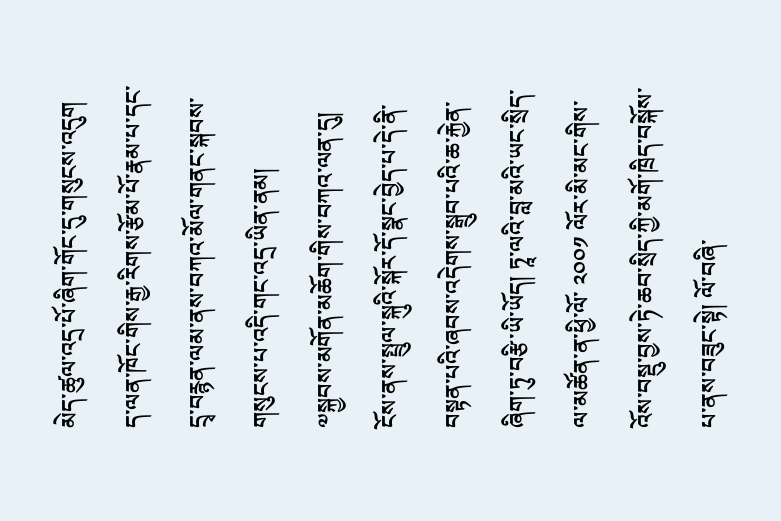མེད་ཚུལ་འདྲ་པོ་ཞིག་གོང་དུ་གསུངས་འདུག
ད་ལན་ཁོང་གིས་རྒྱ་རིགས་རྩོམ་པོ་རྣམ་པ་དང་དྲྭ་བརྙན་ལམ་ནས་བཀའ་མོལ་གནང་སྐབས་གསུངས་པ་འདི་གང་འདྲ་ཡིན་ནམ།
༧སྐྱབས་མགོན་མཆོག་གིས་བཀའ་ལན་དུ།
ངོས་ནས་སྤྲུལ་སྐུའི་སྐོར་དོ་སྣང་བྱེད་པ་དེ་ནི་བསྟན་པའི་ཞབས་འདེགས་སྒྲུབ་པའི་ཆ་རྐྱེན་ཞིག་ཏུ་བརྩི་ཡི་ཡོད། ཏཱ་ལའི་བླ་མའི་ཡང་སྲིད་ལ་མཚོན་ན་ཕྱི་ལོ་ ༢༠༠༡ ལོར་མི་མང་གིས་འོས་བསྡུ་བྱས་ཏེ་ཆབ་སྲིད་ཀྱི་མགོ་ཁྲིད་བསྐོས་པ་ནས་བཟུང་སྟེ། ལོ་བཞི་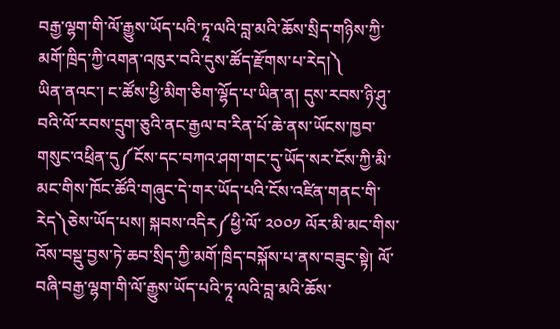བརྒྱ་ལྷག་གི་ལོ་རྒྱུས་ཡོད་པའི་ཏཱ་ལའི་བླ་མའི་ཆོས་སྲིད་གཉིས་ཀྱི་མགོ་ཁྲིད་ཀྱི་འགན་འཁུར་བའི་དུས་ཚོད་རྫོགས་པ་རེད།༽
ཡིན་ནའང་། ང་ཚོས་ཕྱི་མིག་ཅིག་ལྷོད་པ་ཡིན་ན། དུས་རབས་ཉི་ཤུ་བའི་ལོ་རབས་དྲུག་ཅུའི་ནང་རྒྱལ་བ་རིན་པོ་ཆེ་ནས་ཡོངས་ཁྱབ་གསུང་འཕྲིན་དུ༼ངོས་དང་བཀའ་ཤག་གང་དུ་ཡོད་སར་ངོས་ཀྱི་མི་མང་གིས་ཁོང་ཚོའི་གཞུང་དེ་གར་ཡོད་པའི་ངོས་འཛིན་གནང་གི་རེད༽ཅེས་ཡོད་པས། སྐབས་འདིར༼ཕྱི་ལོ་ ༢༠༠༡ ལོར་མི་མང་གིས་འོས་བསྡུ་བྱས་ཏེ་ཆབ་སྲིད་ཀྱི་མགོ་ཁྲིད་བསྐོས་པ་ནས་བཟུང་སྟེ། ལོ་བཞི་བརྒྱ་ལྷག་གི་ལོ་རྒྱུས་ཡོད་པའི་ཏཱ་ལའི་བླ་མའི་ཆོས་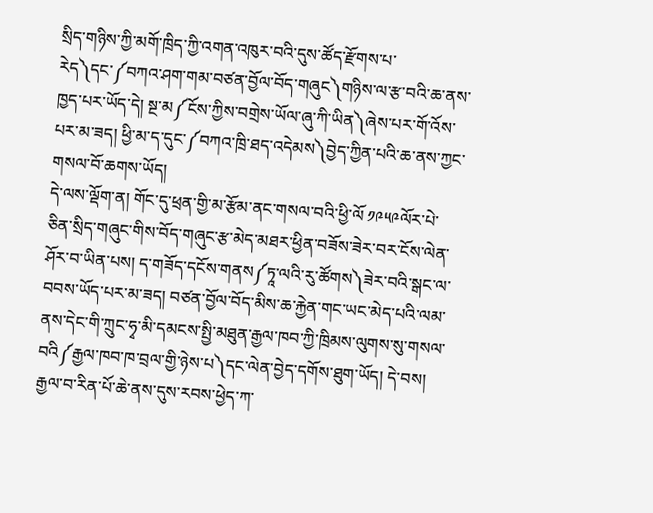སྲིད་གཉིས་ཀྱི་མགོ་ཁྲིད་ཀྱི་འགན་འཁུར་བའི་དུས་ཚོད་རྫོགས་པ་རེད༽དང་༼བཀའ་ཤག་གམ་བཙན་བྱོལ་བོད་གཞུང༽གཉིས་ལ་རྩ་བའི་ཆ་ནས་ཁྱད་པར་ཡོད་དེ། སྔ་མ༼ངོས་ཀྱིས་བགྲེས་ཡོལ་ཞུ་ཀི་ཡིན༽ཞེས་པར་གོ་འོས་པར་མ་ཟད། ཕྱི་མ་ད་དུང་༼བཀའ་ཁྲི་ཐད་འདེམས༽བྱེད་ཀྱིན་པའི་ཆ་ནས་ཀྱང་གསལ་བོ་ཆགས་ཡོད།
དེ་ལས་ལྡོག་ན། གོང་དུ་ཕྲན་གྱི་མ་རྩོམ་ནང་གསལ་བའི་ཕྱི་ལོ ༡༩༥༩ལོར་པེ་ཅིན་སྲིད་གཞུང་གིས་བོད་གཞུང་རྩ་མེད་མཐར་ཕྱིན་བཟོས་ཟེར་བར་ངོས་ལེན་ཤོར་བ་ཡིན་པས། ད་གཟོད་དངོས་གནས༼ཏཱ་ལའི་རུ་ཚོགས༽ཟེར་བའི་སྒང་ལ་བབས་ཡོད་པར་མ་ཟད། བཙན་བྱོལ་བོད་མིས་ཆ་རྐྱེན་གང་ཡང་མེད་པའི་ལམ་ནས་དེང་གི་ཀྲུང་ཧྭ་མི་དམངས་སྤྱི་མཐུན་རྒྱལ་ཁབ་ཀྱི་ཁྲིམས་ལུགས་སུ་གསལ་བའི༼རྒྱལ་ཁབ་ཁ་བྲལ་གྱི་ཉེས་པ༽དང་ལེན་བྱེད་དགོས་ཐུག་ཡོད། དེ་བས། རྒྱལ་བ་རིན་པོ་ཆེ་ནས་དུས་རབས་ཕྱེད་ཀ་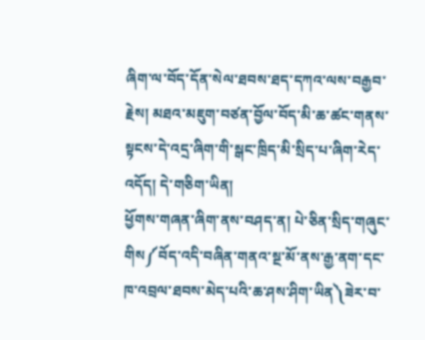ཞིག་ལ་བོད་དོན་སེལ་ཐབས་ཐད་དཀའ་ལས་བརྒྱབ་རྗེས། མཐའ་མཇུག་བཙན་བྱོལ་བོད་མི་ཆ་ཚང་གནས་སྟངས་དེ་འདྲ་ཞིག་གི་སྒང་ཁྲིད་མི་སྲིད་པ་ཞིག་རེད་འདོད། དེ་གཅིག་ཡིན།
ཕྱོགས་གཞན་ཞིག་ནས་བཤད་ན། པེ་ཅིན་སྲིད་གཞུང་གིས༼བོད་འདི་བཞིན་གནའ་སྔ་མོ་ནས་རྒྱ་ནག་དང་ཁ་འབྲལ་ཐབས་མེད་པའི་ཆ་ཤས་ཤིག་ཡིན༽ཟེར་བ་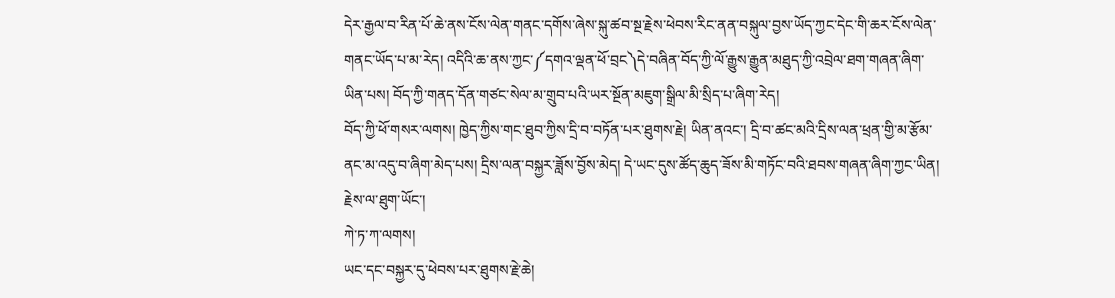དེར་རྒྱལ་བ་རིན་པོ་ཆེ་ནས་ངོས་ལེན་གནང་དགོས་ཞེས་སྐུ་ཚབ་སྔ་རྗེས་ཕེབས་རིང་ནན་བསྐུལ་བྱས་ཡོད་ཀྱང་དེང་གི་ཆར་ངོས་ལེན་གནང་ཡོད་པ་མ་རེད། འདིའི་ཆ་ནས་ཀྱང་༼དགའ་ལྡན་ཕོ་བྲང༽དེ་བཞིན་བོད་ཀྱི་ལོ་རྒྱུས་རྒྱུན་མཐུད་ཀྱི་འབྲེལ་ཐག་གཞན་ཞིག་ཡིན་པས། བོད་ཀྱི་གནད་དོན་གཙང་སེལ་མ་གྲུབ་པའི་ཡར་སྔོན་མཇུག་སྒྲིལ་མི་སྲིད་པ་ཞིག་རེད།
བོད་ཀྱི་ཕོ་གསར་ལགས། ཁྱེད་ཀྱིས་གང་ཐུབ་ཀྱིས་དྲི་བ་བཏོན་པར་ཐུགས་རྗེ། ཡིན་ནའང་། དྲི་བ་ཚང་མའི་དྲིས་ལན་ཕྲན་གྱི་མ་རྩོམ་ནང་མ་འདུ་བ་ཞིག་མེད་པས། དྲིས་ལན་བསྐྱར་ཟློས་བྱོས་མེད། དེ་ཡང་དུས་ཚོད་ཆུད་ཟོས་མི་གཏོང་བའི་ཐབས་གཞན་ཞིག་ཀྱང་ཡིན། རྗེས་ལ་ཐུག་ཡོང་།
ཀེ་ཏ་ཀ་ལགས།
ཡང་དང་བསྐྱར་དུ་ཕེབས་པར་ཐུགས་རྗེ་ཆེ།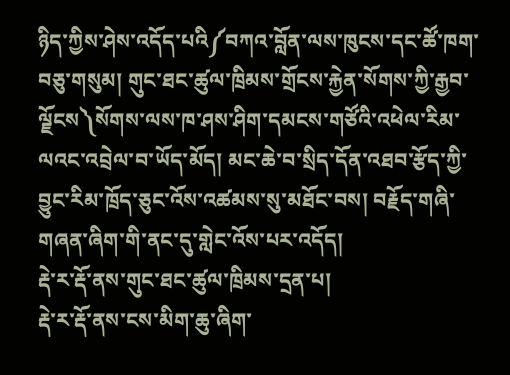ཉིད་ཀྱིས་ཤེས་འདོད་པའི༼བཀའ་བློན་ལས་ཁུངས་དང་ཚོ་ཁག་བཅུ་གསུམ། གུང་ཐང་ཚུལ་ཁྲིམས་གྲོངས་རྐྱེན་སོགས་ཀྱི་རྒྱབ་ལྗོངས༽སོགས་ལས་ཁ་ཤས་ཤིག་དམངས་གཙོའི་འཕེལ་རིམ་ལའང་འབྲེལ་བ་ཡོད་མོད། མང་ཆེ་བ་སྲིད་དོན་འཐབ་རྩོད་ཀྱི་བྱུང་རིམ་ཁྲོད་ཅུང་འོས་འཚམས་སུ་མཐོང་བས། བརྗོད་གཞི་གཞན་ཞིག་གི་ནང་དུ་གླེང་འོས་པར་འདོད།
རྡེ་ར་རྡོ་ནས་གུང་ཐང་ཚུལ་ཁྲིམས་དྲན་པ།
རྡེ་ར་རྡོ་ནས་ངས་མིག་ཆུ་ཞིག་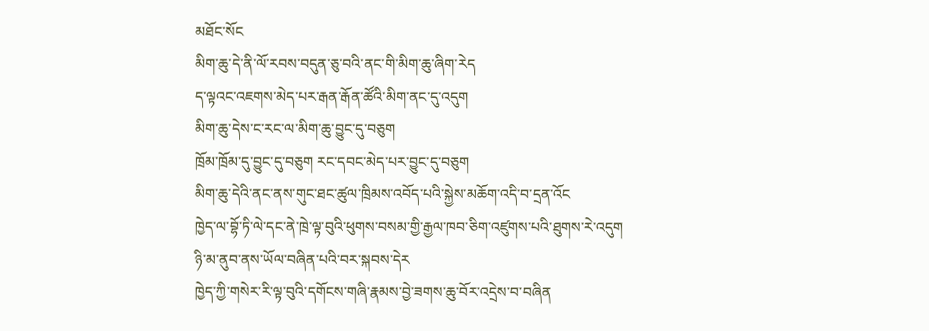མཐོང་སོང
མིག་ཆུ་དེ་ནི་ལོ་རབས་བདུན་ཅུ་བའི་ནང་གི་མིག་ཆུ་ཞིག་རེད
ད་ལྟའང་འཇགས་མེད་པར་རྒན་རྒོན་ཚོའི་མིག་ནང་དུ་འདུག
མིག་ཆུ་དེས་ང་རང་ལ་མིག་ཆུ་བྱུང་དུ་བཅུག
ཁྲོམ་ཁྲོམ་དུ་བྱུང་དུ་བཅུག རང་དབང་མེད་པར་བྱུང་དུ་བཅུག
མིག་ཆུ་དེའི་ནང་ནས་གུང་ཐང་ཚུལ་ཁྲིམས་འབོད་པའི་སྐྱེས་མཆོག་འདི་བ་དྲན་འོང
ཁྱེད་ལ་བྷོ་ཏི་ལེ་དང་ནེ་ཁྲེ་ལྟ་བུའི་ཕུགས་བསམ་གྱི་རྒྱལ་ཁབ་ཅིག་འཛུགས་པའི་ཐུགས་རེ་འདུག
ཉི་མ་ནུབ་ནས་ཡོལ་བཞིན་པའི་བར་སྐབས་དེར
ཁྱེད་ཀྱི་གསེར་རི་ལྟ་བུའི་དགོངས་གཞི་རྣམས་བྱེ་ཟགས་ཆུ་བོར་འདྲེས་བ་བཞིན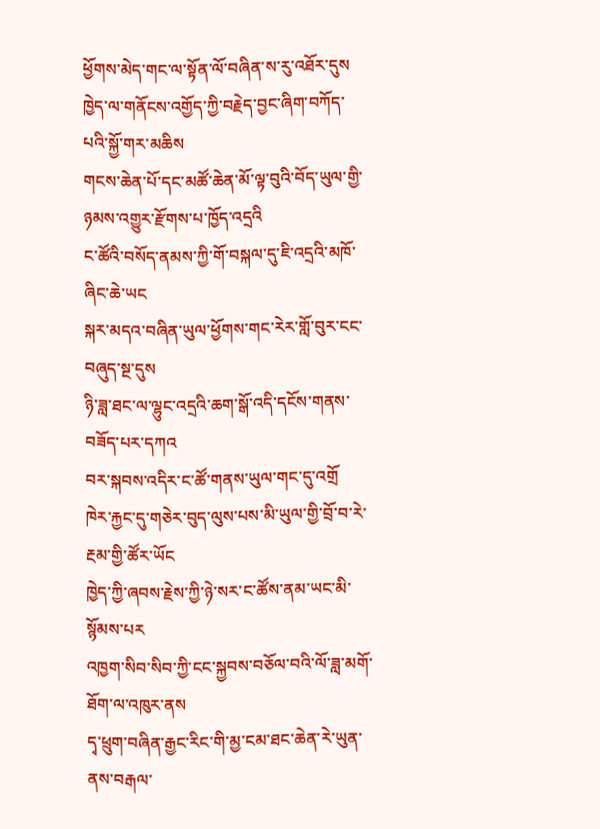ཕྱོགས་མེད་གང་ལ་སྟོན་ལོ་བཞིན་ས་རུ་འཐོར་དུས
ཁྱེད་ལ་གནོངས་འགྱོད་ཀྱི་བརྗེད་བྱང་ཞིག་བཀོད་པའི་སྐྱོ་གར་མཆིས
གངས་ཆེན་པོ་དང་མཚོ་ཆེན་མོ་ལྟ་བུའི་བོད་ཡུལ་གྱི་ཉམས་འགྱུར་རྫོགས་པ་ཁྱོད་འདྲའི
ང་ཚོའི་བསོད་ནམས་ཀྱི་གོ་བསྐལ་དུ་ཇི་འདྲའི་མཁོ་ཞིང་ཆེ་ཡང
སྐར་མདའ་བཞིན་ཡུལ་ཕྱོགས་གང་རེར་གློ་བུར་ངང་བཞུད་སྔ་དུས
ཉི་ཟླ་ཐང་ལ་ལྷུང་འདྲའི་ཆག་སྒོ་འདི་དངོས་གནས་བཟོད་པར་དཀའ
བར་སྐབས་འདིར་ང་ཚོ་གནས་ཡུལ་གང་དུ་འགྲོ
ཁེར་རྐྱང་དུ་གཅེར་བུད་ལུས་པས་མི་ཡུལ་གྱི་བྲོ་བ་རེ་རྔམ་གྱི་ཚོར་ཡོང
ཁྱེད་ཀྱི་ཞབས་རྗེས་ཀྱི་ཉེ་སར་ང་ཚོས་ནམ་ཡང་མི་སྙོམས་པར
འཁྱག་སིབ་སིབ་ཀྱི་ངང་སྐྱབས་བཅོལ་བའི་ལོ་ཟླ་མགོ་ཐོག་ལ་འཁུར་ནས
དྭ་ཕྲུག་བཞིན་རྒྱང་རིང་གི་མྱ་ངམ་ཐང་ཆེན་རེ་ཡུན་ནས་བརྒལ་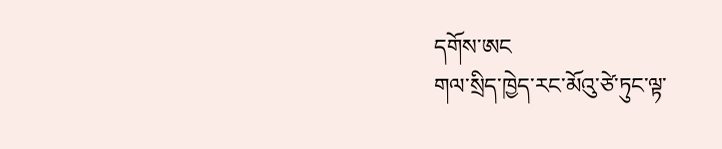དགོས་ཨང
གལ་སྲིད་ཁྱེད་རང་མོའུ་ཙེ་ཏུང་ལྟ་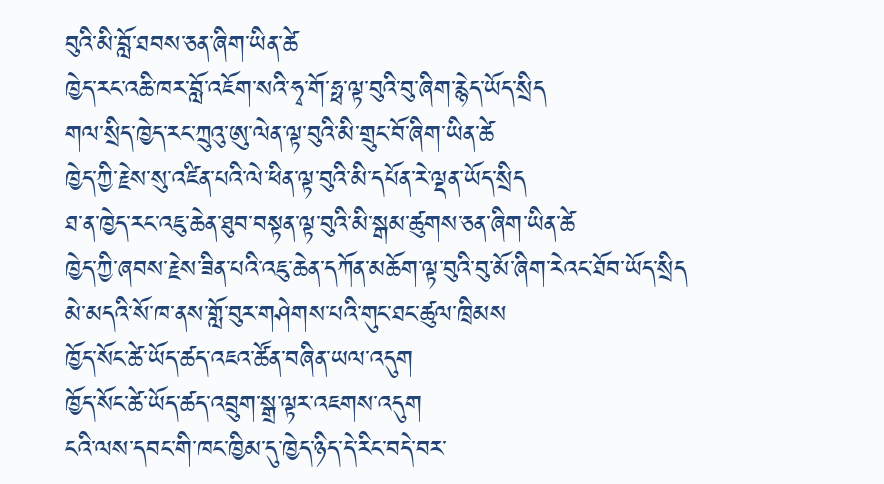བུའི་མི་བློ་ཐབས་ཅན་ཞིག་ཡིན་ཚེ
ཁྱེད་རང་འཆི་ཁར་བློ་འཇོག་སའི་ཧྭ་གོ་ཧྥ་ལྟ་བུའི་བུ་ཞིག་རྙེད་ཡོད་སྲིད
གལ་སྲིད་ཁྱེད་རང་ཀྲུའུ་ཨུ་ལེན་ལྟ་བུའི་མི་གྲུང་བོ་ཞིག་ཡིན་ཚེ
ཁྱེད་ཀྱི་རྗེས་སུ་འཛིན་པའི་ལེ་ཕིན་ལྟ་བུའི་མི་དཔོན་རེ་ལྡན་ཡོད་སྲིད
ཐ་ན་ཁྱེད་རང་འཇུ་ཆེན་ཐུབ་བསྟན་ལྟ་བུའི་མི་སྒམ་ཚུགས་ཅན་ཞིག་ཡིན་ཚེ
ཁྱེད་ཀྱི་ཞབས་རྗེས་ཟིན་པའི་འཇུ་ཆེན་དཀོན་མཆོག་ལྟ་བུའི་བུ་མོ་ཞིག་རེའང་ཐོབ་ཡོད་སྲིད
མེ་མདའི་སོ་ཁ་ནས་གློ་བུར་གཤེགས་པའི་གུང་ཐང་ཚུལ་ཁྲིམས
ཁྱོད་སོང་ཚེ་ཡོད་ཚད་འཇའ་ཚོན་བཞིན་ཡལ་འདུག
ཁྱོད་སོང་ཚེ་ཡོད་ཚད་འབྲུག་སྒྲ་ལྟར་འཇགས་འདུག
ངའི་ལས་དབང་གི་ཁང་ཁྱིམ་དུ་ཁྱེད་ཉིད་དེ་རིང་བདེ་བར་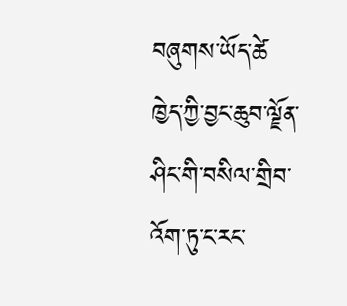བཞུགས་ཡོད་ཚེ
ཁྱེད་ཀྱི་བྱང་ཆུབ་ལྗོན་ཤིང་གི་བསིལ་གྲིབ་འོག་ཏུ་ང་རང་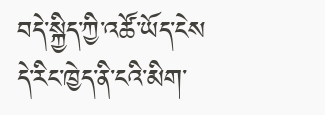བདེ་སྐྱིད་ཀྱི་འཚོ་ཡོད་ངེས
དེ་རིང་ཁྱེད་ནི་ངའི་མིག་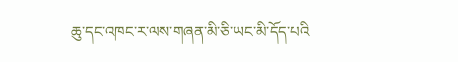ཆུ་དང་འཁང་ར་ལས་གཞན་མི་ཅི་ཡང་མི་དོད་པའི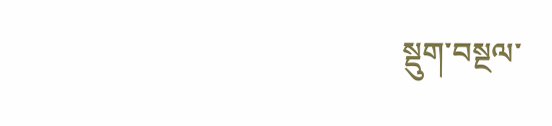སྡུག་བསྔལ་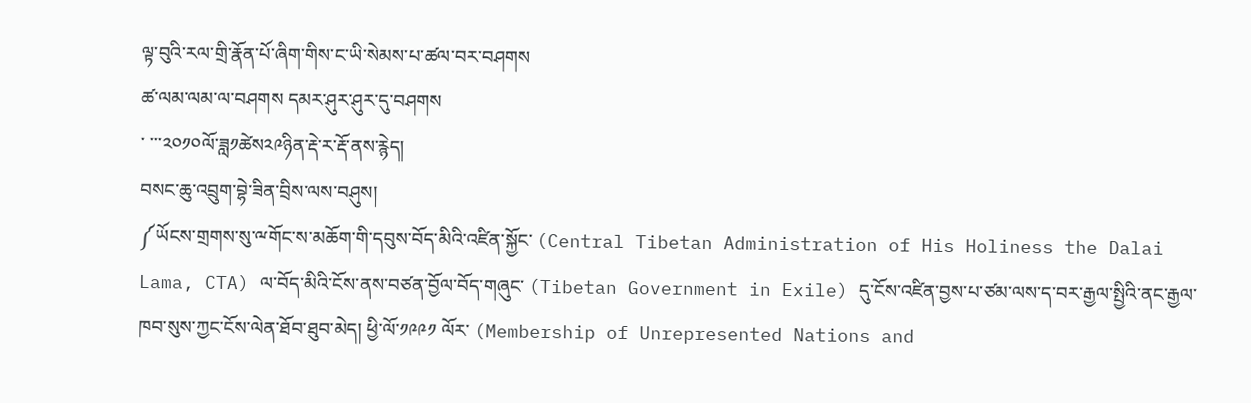ལྟ་བུའི་རལ་གྲི་རྣོན་པོ་ཞིག་གིས་ང་ཡི་སེམས་པ་ཚལ་བར་བཤགས
ཚ་ལམ་ལམ་ལ་བཤགས དམར་ཤུར་ཤུར་དུ་བཤགས
་ ་་་༢༠༡༠ལོ་ཟླ༡ཚེས༢༩ཉིན་རྡེ་ར་རྡོ་ནས་རྙེད།
བསང་ཆུ་འབྲུག་བྷེ་ཟིན་བྲིས་ལས་བཤུས།
༼ཡོངས་གྲགས་སུ་ྋགོང་ས་མཆོག་གི་དབུས་བོད་མིའི་འཛིན་སྐྱོང་ (Central Tibetan Administration of His Holiness the Dalai Lama, CTA) ལ་བོད་མིའི་ངོས་ནས་བཙན་བྱོལ་བོད་གཞུང་ (Tibetan Government in Exile) དུ་ངོས་འཛིན་བྱས་པ་ཙམ་ལས་ད་བར་རྒྱལ་སྤྱིའི་ནང་རྒྱལ་ཁབ་སུས་ཀྱང་ངོས་ལེན་ཐོབ་ཐུབ་མེད། ཕྱི་ལོ་༡༩༩༡ ལོར་ (Membership of Unrepresented Nations and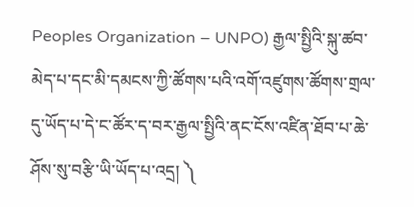Peoples Organization – UNPO) རྒྱལ་སྤྱིའི་སྐུ་ཚབ་མེད་པ་དང་མི་དམངས་ཀྱི་ཚོགས་པའི་འགོ་འཛུགས་ཚོགས་གྲལ་དུ་ཡོད་པ་དེ་ང་ཚོར་ད་བར་རྒྱལ་སྤྱིའི་ནང་ངོས་འཛིན་ཐོབ་པ་ཆེ་ཤོས་སུ་བརྩི་ཡི་ཡོད་པ་འདྲ། ༽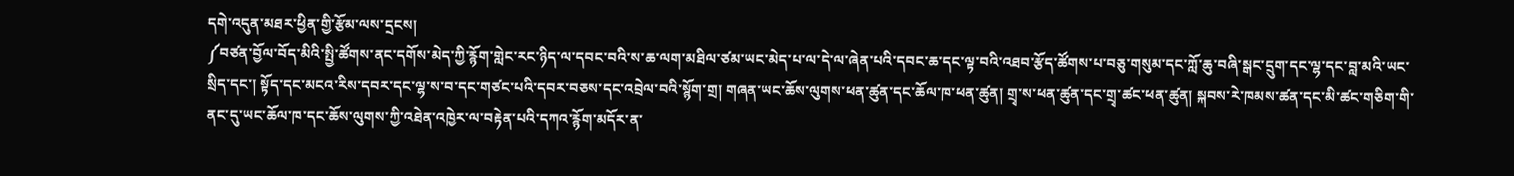དགེ་འདུན་མཐར་ཕྱིན་གྱི་རྩོམ་ལས་དྲངས།
༼བཙན་བྱོལ་བོད་མིའི་སྤྱི་ཚོགས་ནང་དགོས་མེད་ཀྱི་རྙོག་གླེང་རང་ཉིད་ལ་དབང་བའི་ས་ཆ་ལག་མཐིལ་ཙམ་ཡང་མེད་པ་ལ་དེ་ལ་ཞེན་པའི་དབང་ཆ་དང་ལྟ་བའི་འཐབ་རྩོད་ཚོགས་པ་བཅུ་གསུམ་དང་ཀློ་ཆུ་བཞི་སྒང་དྲུག་དང་ལྷ་དང་བླ་མའི་ཡང་སྲིད་དང་། སྟོད་དང་མངའ་རིས་དབར་དང་ལྷ་ས་བ་དང་གཙང་པའི་དབར་བཅས་དང་འབྲེལ་བའི་སྙོག་གྲ། གཞན་ཡང་ཆོས་ལུགས་ཕན་ཚུན་དང་ཆོལ་ཁ་ཕན་ཚུན། གྲྭ་ས་ཕན་ཚུན་དང་གྲྭ་ཚང་ཕན་ཚུན། སྐབས་རེ་ཁམས་ཚན་དང་མི་ཚང་གཅིག་གི་ནང་དུ་ཡང་ཆོལ་ཁ་དང་ཆོས་ལུགས་ཀྱི་འཐེན་འཁྱེར་ལ་བརྟེན་པའི་དཀའ་རྙོག་མདོར་ན་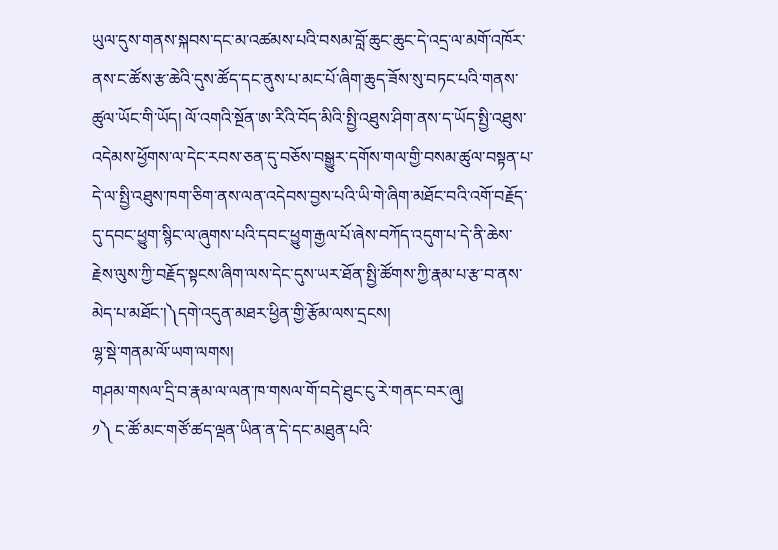ཡུལ་དུས་གནས་སྐབས་དང་མ་འཚམས་པའི་བསམ་བློ་ཆུང་ཆུང་དེ་འདྲ་ལ་མགོ་འཁོར་ནས་ང་ཚོས་རྩ་ཆེའི་དུས་ཚོད་དང་ནུས་པ་མང་པོ་ཞིག་ཆུད་ཟོས་སུ་བཏང་པའི་གནས་ཚུལ་ཡོང་གི་ཡོད། ལོ་འགའི་སྔོན་ཨ་རིའི་བོད་མིའི་སྤྱི་འཐུས་ཤིག་ནས་ད་ཡོད་སྤྱི་འཐུས་འདེམས་ཕྱོགས་ལ་དེང་རབས་ཅན་དུ་བཅོས་བསྒྱུར་དགོས་གལ་གྱི་བསམ་ཚུལ་བསྟན་པ་དེ་ལ་སྤྱི་འཐུས་ཁག་ཅིག་ནས་ལན་འདེབས་བྱས་པའི་ཡི་གེ་ཞིག་མཐོང་བའི་འགོ་བརྗོད་དུ་དབང་ཕྱུག་སྙིང་ལ་ཞུགས་པའི་དབང་ཕྱུག་རྒྱལ་པོ་ཞེས་བཀོད་འདུག་པ་དེ་ནི་ཆེས་རྗེས་ལུས་ཀྱི་བརྗོད་སྟངས་ཞིག་ལས་དེང་དུས་ཡར་ཐོན་སྤྱི་ཚོགས་ཀྱི་རྣམ་པ་རྩ་བ་ནས་མེད་པ་མཐོང་།༽དགེ་འདུན་མཐར་ཕྱིན་གྱི་རྩོམ་ལས་དྲངས།
ལྷ་སྡེ་གནམ་ལོ་ཡག་ལགས།
གཤམ་གསལ་དྲི་བ་རྣམ་ལ་ལན་ཁ་གསལ་གོ་བདེ་ཐུང་ངུ་རེ་གནང་བར་ཞུ།
༡༽ ང་ཚོ་མང་གཙོ་ཚད་ལྡན་ཡིན་ན་དེ་དང་མཐུན་པའི་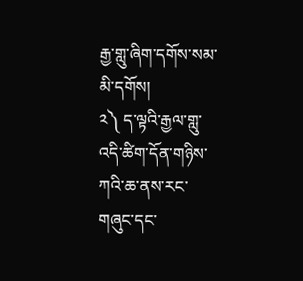རྒྱ་གླུ་ཞིག་དགོས་སམ་མི་དགོས།
༢༽ ད་ལྟའི་རྒྱལ་གླུ་འདི་ཚིག་དོན་གཉིས་ཀའི་ཆ་ནས་རང་གཞུང་དང་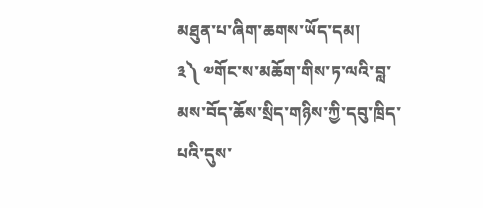མཐུན་པ་ཞིག་ཆགས་ཡོད་དམ།
༣༽ ༧གོང་ས་མཆོག་གིས་ཏ་ལའི་བླ་མས་བོད་ཆོས་སྲིད་གཉིས་ཀྱི་དབུ་ཁྲིད་པའི་དུས་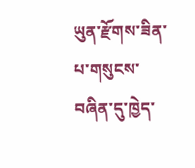ཡུན་རྫོགས་ཟིན་པ་གསུངས་བཞིན་དུ་ཁྱེད་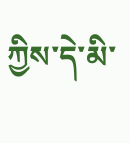ཀྱིས་དེ་མི་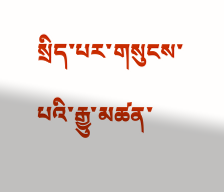སྲིད་པར་གསུངས་པའི་རྒྱུ་མཚན་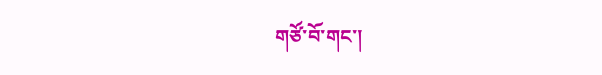གཙོ་བོ་གང་།